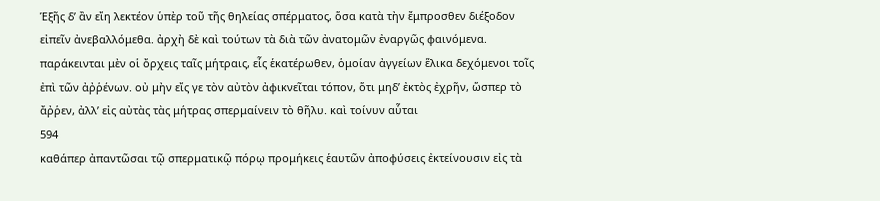Ἑξῆς δ’ ἂν εἴη λεκτέον ὑπὲρ τοῦ τῆς θηλείας σπέρματος, ὅσα κατὰ τὴν ἔμπροσθεν διέξοδον εἰπεῖν ἀνεβαλλόμεθα. ἀρχὴ δὲ καὶ τούτων τὰ διὰ τῶν ἀνατομῶν ἐναργῶς φαινόμενα. παράκεινται μὲν οἱ ὄρχεις ταῖς μήτραις, εἷς ἑκατέρωθεν, ὁμοίαν ἀγγείων ἕλικα δεχόμενοι τοῖς ἐπὶ τῶν ἀῤῥένων. οὐ μὴν εἴς γε τὸν αὐτὸν ἀφικνεῖται τόπον, ὅτι μηδ’ ἐκτὸς ἐχρῆν, ὥσπερ τὸ ἄῤῥεν, ἀλλ’ εἰς αὐτὰς τὰς μήτρας σπερμαίνειν τὸ θῆλυ. καὶ τοίνυν αὗται
594
καθάπερ ἀπαντῶσαι τῷ σπερματικῷ πόρῳ προμήκεις ἑαυτῶν ἀποφύσεις ἐκτείνουσιν εἰς τὰ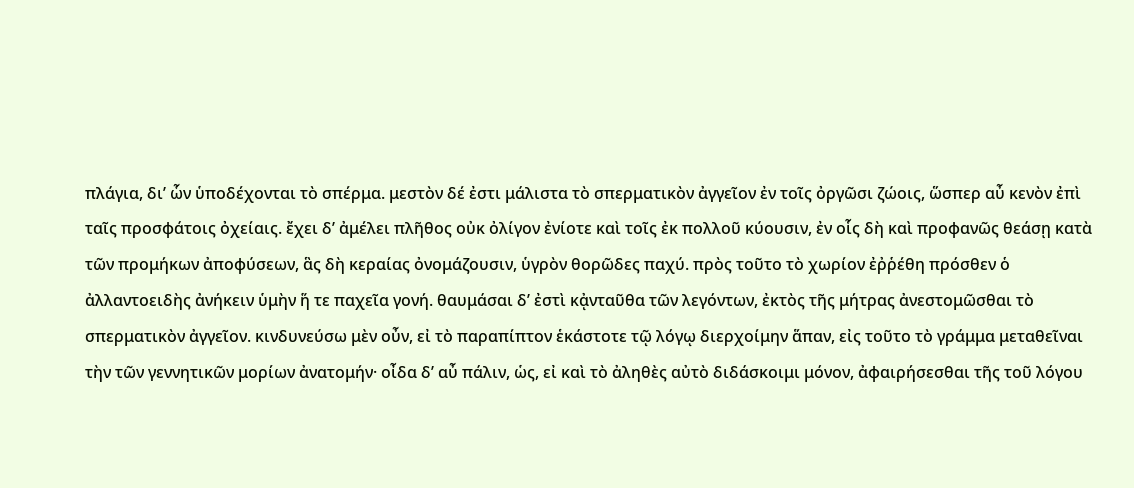πλάγια, δι’ ὧν ὑποδέχονται τὸ σπέρμα. μεστὸν δέ ἐστι μάλιστα τὸ σπερματικὸν ἀγγεῖον ἐν τοῖς ὀργῶσι ζώοις, ὥσπερ αὖ κενὸν ἐπὶ ταῖς προσφάτοις ὀχείαις. ἔχει δ’ ἀμέλει πλῆθος οὐκ ὀλίγον ἐνίοτε καὶ τοῖς ἐκ πολλοῦ κύουσιν, ἐν οἷς δὴ καὶ προφανῶς θεάσῃ κατὰ τῶν προμήκων ἀποφύσεων, ἃς δὴ κεραίας ὀνομάζουσιν, ὑγρὸν θορῶδες παχύ. πρὸς τοῦτο τὸ χωρίον ἐῤῥέθη πρόσθεν ὁ ἀλλαντοειδὴς ἀνήκειν ὑμὴν ἥ τε παχεῖα γονή. θαυμάσαι δ’ ἐστὶ κᾀνταῦθα τῶν λεγόντων, ἐκτὸς τῆς μήτρας ἀνεστομῶσθαι τὸ σπερματικὸν ἀγγεῖον. κινδυνεύσω μὲν οὖν, εἰ τὸ παραπίπτον ἑκάστοτε τῷ λόγῳ διερχοίμην ἅπαν, εἰς τοῦτο τὸ γράμμα μεταθεῖναι τὴν τῶν γεννητικῶν μορίων ἀνατομήν· οἶδα δ’ αὖ πάλιν, ὡς, εἰ καὶ τὸ ἀληθὲς αὐτὸ διδάσκοιμι μόνον, ἀφαιρήσεσθαι τῆς τοῦ λόγου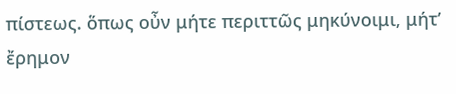πίστεως. ὅπως οὖν μήτε περιττῶς μηκύνοιμι, μήτ’ ἔρημον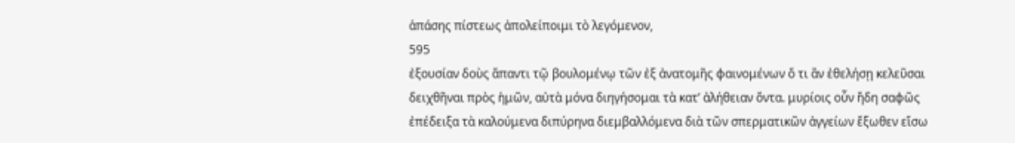ἁπάσης πίστεως ἀπολείποιμι τὸ λεγόμενον,
595
ἐξουσίαν δοὺς ἅπαντι τῷ βουλομένῳ τῶν ἐξ ἀνατομῆς φαινομένων ὅ τι ἂν ἐθελήσῃ κελεῦσαι δειχθῆναι πρὸς ἡμῶν, αὐτὰ μόνα διηγήσομαι τὰ κατ’ ἀλήθειαν ὄντα. μυρίοις οὖν ἤδη σαφῶς ἐπέδειξα τὰ καλούμενα διπύρηνα διεμβαλλόμενα διὰ τῶν σπερματικῶν ἀγγείων ἔξωθεν εἴσω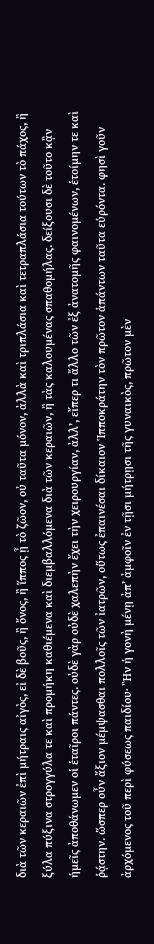διὰ τῶν κεραιῶν ἐπὶ μήτραις αἰγὸς, εἰ δὲ βοῦς, ἢ ὄνος, ἢ ἵππος ᾖ τὸ ζῶον, οὐ ταῦτα μόνον, ἀλλὰ καὶ τριπλάσια καὶ τετραπλάσια τούτων τὸ πάχος, ἢ ξύλα πύξινα στρογγύλα τε καὶ προμήκη καθιέμενα καὶ διεμβαλλόμενα διὰ τῶν κεραιῶν, ἢ τὰς καλουμένας σπαθομήλας. δείξουσι δὲ τοῦτο κᾂν ἡμεῖς ἀποθάνωμεν οἱ ἑταῖροι πάντες. οὐδὲ γὰρ οὐδὲ χαλεπὴν ἔχει τὴν χειρουργίαν, ἀλλ’, εἴπερ τι ἄλλο τῶν ἐξ ἀνατομῆς φαινομένων, ἑτοίμην τε καὶ ῥᾴστην. ὥσπερ οὖν ἄξιον μέμψασθαι πολλοῖς τῶν ἰατρῶν, οὕτως ἐπαινέσαι δίκαιον Ἱπποκράτην τὸν πρῶτον ἁπάντων ταῦτα εὑρόντα. φησὶ γοῦν ἀρχόμενος τοῦ περὶ φύσεως παιδίου· Ἢν ἡ γονὴ μένῃ ἀπ’ ἀμφοῖν ἐν τῇσι μήτρῃσι τῆς γυναικὸς, πρῶτον μὲν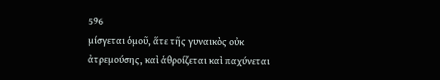596
μίσγεται ὁμοῦ, ἅτε τῆς γυναικὸς οὐκ ἀτρεμούσης, καὶ ἁθροίζεται καὶ παχύνεται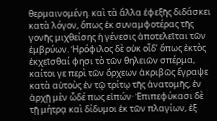θερμαινομένη. καὶ τὰ ἄλλα ἐφεξῆς διδάσκει κατὰ λόγον, ὅπως ἐκ συναμφοτέρας τῆς γονῆς μιχθείσης ἡ γένεσις ἀποτελεῖται τῶν ἐμβρύων. Ἡρόφιλος δὲ οὐκ οἶδ’ ὅπως ἐκτὸς ἐκχεῖσθαί φησι τὸ τῶν θηλειῶν σπέρμα, καίτοι γε περὶ τῶν ὄρχεων ἀκριβῶς ἔγραψε κατὰ αὐτοὺς ἐν τῷ τρίτῳ τῆς ἀνατομῆς, ἐν ἀρχῇ μὲν ὧδέ πως εἰπών· Ἐπιπεφύκασι δὲ τῇ μήτρᾳ καὶ δίδυμοι ἐκ τῶν πλαγίων, ἐξ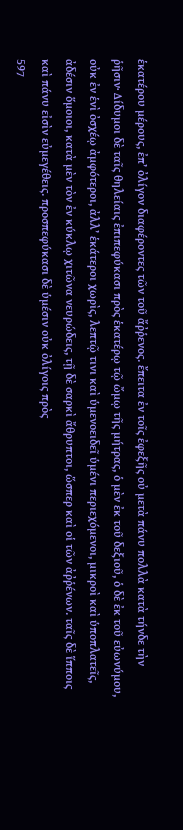ἑκατέρου μέρους, ἐπ’ ὀλίγον διαφέροντες τῶν τοῦ ἄῤῥενος. ἔπειτα ἐν τοῖς ἐφεξῆς οὐ μετὰ πάνυ πολλὰ κατὰ τήνδε τὴν ῥῆσιν· Δίδυμοι δὲ ταῖς θηλείαις ἐπιπεφύκασι πρὸς ἑκατέρῳ τῷ ὤμῳ τῆς μήτρας, ὁ μὲν ἐκ τοῦ δεξιοῦ, ὁ δὲ ἐκ τοῦ εὐωνύμου, οὐκ ἐν ἑνὶ ὀσχέῳ ἀμφότεροι, ἀλλ’ ἑκάτεροι χωρὶς, λεπτῷ τινι καὶ ὑμενοειδεῖ ὑμένι περιεχόμενοι, μικροὶ καὶ ὑποπλατεῖς, ἀδέσιν ὅμοιοι, κατὰ μὲν τὸν ἐν κύκλῳ χιτῶνα νευρώδεις, τῇ δὲ σαρκὶ ἄθρυπτοι, ὥσπερ καὶ οἱ τῶν ἀῤῥένων. ταῖς δὲ ἵπποις καὶ πάνυ εἰσὶν εὐμεγέθεις. προσπεφύκασι δὲ ὑμέσιν οὐκ ὀλίγοις πρὸς
597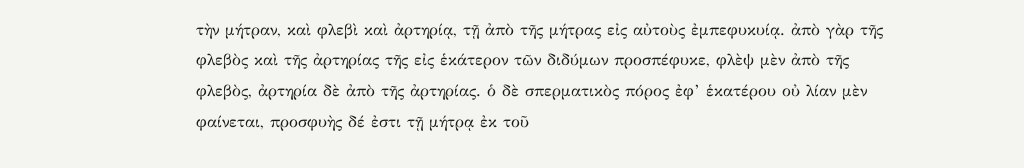τὴν μήτραν, καὶ φλεβὶ καὶ ἀρτηρίᾳ, τῇ ἀπὸ τῆς μήτρας εἰς αὐτοὺς ἐμπεφυκυίᾳ. ἀπὸ γὰρ τῆς φλεβὸς καὶ τῆς ἀρτηρίας τῆς εἰς ἑκάτερον τῶν διδύμων προσπέφυκε, φλὲψ μὲν ἀπὸ τῆς φλεβὸς, ἀρτηρία δὲ ἀπὸ τῆς ἀρτηρίας. ὁ δὲ σπερματικὸς πόρος ἐφ’ ἑκατέρου οὐ λίαν μὲν φαίνεται, προσφυὴς δέ ἐστι τῇ μήτρᾳ ἐκ τοῦ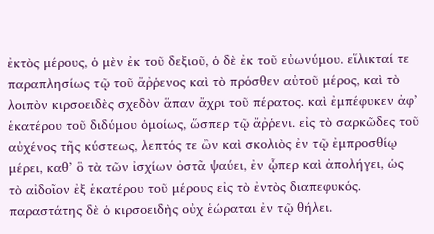ἐκτὸς μέρους, ὁ μὲν ἐκ τοῦ δεξιοῦ, ὁ δὲ ἐκ τοῦ εὐωνύμου. εἵλικταί τε παραπλησίως τῷ τοῦ ἄῤῥενος καὶ τὸ πρόσθεν αὐτοῦ μέρος, καὶ τὸ λοιπὸν κιρσοειδὲς σχεδὸν ἅπαν ἄχρι τοῦ πέρατος. καὶ ἐμπέφυκεν ἀφ’ ἑκατέρου τοῦ διδύμου ὁμοίως, ὥσπερ τῷ ἄῤῥενι. εἰς τὸ σαρκῶδες τοῦ αὐχένος τῆς κύστεως, λεπτός τε ὢν καὶ σκολιὸς ἐν τῷ ἐμπροσθίῳ μέρει, καθ’ ὃ τὰ τῶν ἰσχίων ὀστᾶ ψαύει, ἐν ᾧπερ καὶ ἀπολήγει, ὡς τὸ αἰδοῖον ἐξ ἑκατέρου τοῦ μέρους εἰς τὸ ἐντὸς διαπεφυκός. παραστάτης δὲ ὁ κιρσοειδὴς οὐχ ἑώραται ἐν τῷ θήλει.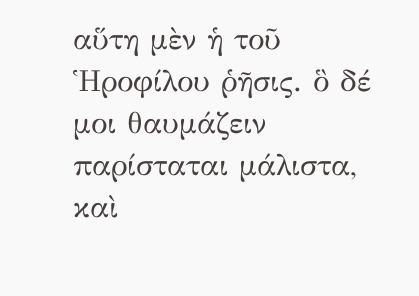αὕτη μὲν ἡ τοῦ Ἡροφίλου ῥῆσις. ὃ δέ μοι θαυμάζειν παρίσταται μάλιστα, καὶ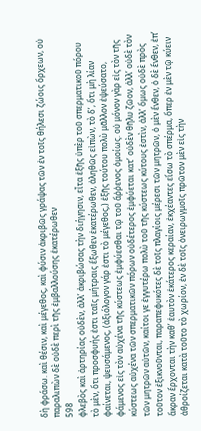δὴ φράσω. καὶ θέσιν, καὶ μέγεθος, καὶ φύσιν ἀκριβῶς γράψας τῶν ἐν τοῖς θήλεσι ζώοις ὄρχεων, οὐ παραλιπὼν δὲ οὐδὲ περὶ τῆς ἐμβαλλούσης ἑκατέρωθεν
598
φλεβὸς καὶ ἀρτηρίας οὐδὲν, ἀλλ’ ἀκριβώσας τὴν διήγησιν, εἶτα ἑξῆς ὑπὲρ τοῦ σπερματικοῦ πόρου τὸ μὲν, ὅτι προσφυής ἐστι ταῖς μήτραις ἔξωθεν ἑκατέρωθεν, ἀληθῶς εἰπὼν, τὸ δ’, ὅτι μὴ λίαν φαίνεται, ψευσάμενος, (ἀξιόλογον γάρ ἐστι τὸ μέγεθος,) ἑξῆς τούτου πολὺ μᾶλλον ἐψεύσατο, φάμενος εἰς τὸν αὐχένα τῆς κύστεως ἐμφύεσθαι τῷ τοῦ ἄῤῥενος ὁμοίως. οὐ μόνον γὰρ εἰς τὸν τῆς κύστεως αὐχένα τῶν σπερματικῶν πόρων οὐδέτερος ἐμφύεται κατ’ οὐδὲν θῆλυ ζῶον, ἀλλ’ οὐδὲ τὸν τῶν μητρῶν αὐτῶν, καίτοι γε ἐγγυτέρω πολὺ τοῦ τῆς κύστεως κύτους ἐστὶν, ἀλλ’ ὅμως οὐδὲ πρὸς τοῦτον ἐξικνοῦνται, παραπεφυκότες δὲ τοῖς πλαγίοις μέρεσι τῶν μητρῶν, ὁ μὲν ἔνθεν, ὁ δὲ ἔνθεν, ἐπ’ ἄκραν ἔρχονται τὴν καθ’ ἑαυτὸν ἑκάτερος κεραίαν, ἐκχέαντες εἴσω τὸ σπέρμα, ὅπερ ἐν μὲν τῷ κύειν ἀθροίζεται κατὰ τοῦτο τὸ χωρίον, ἐν δὲ τοῖς ὀνειρωγμοῖς πρῶτον μὲν εἰς τὴν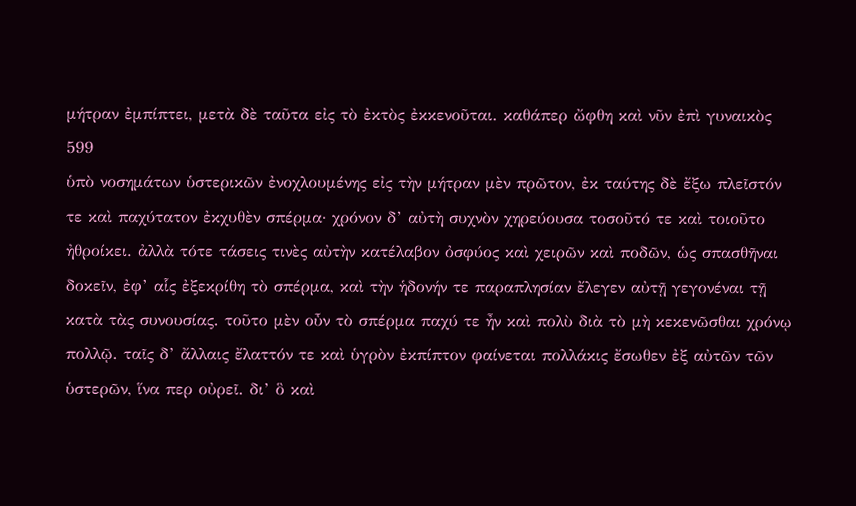μήτραν ἐμπίπτει, μετὰ δὲ ταῦτα εἰς τὸ ἐκτὸς ἐκκενοῦται. καθάπερ ὤφθη καὶ νῦν ἐπὶ γυναικὸς
599
ὑπὸ νοσημάτων ὑστερικῶν ἐνοχλουμένης εἰς τὴν μήτραν μὲν πρῶτον, ἐκ ταύτης δὲ ἔξω πλεῖστόν τε καὶ παχύτατον ἐκχυθὲν σπέρμα· χρόνον δ’ αὐτὴ συχνὸν χηρεύουσα τοσοῦτό τε καὶ τοιοῦτο ἠθροίκει. ἀλλὰ τότε τάσεις τινὲς αὐτὴν κατέλαβον ὀσφύος καὶ χειρῶν καὶ ποδῶν, ὡς σπασθῆναι δοκεῖν, ἐφ’ αἷς ἐξεκρίθη τὸ σπέρμα, καὶ τὴν ἡδονήν τε παραπλησίαν ἔλεγεν αὐτῇ γεγονέναι τῇ κατὰ τὰς συνουσίας. τοῦτο μὲν οὖν τὸ σπέρμα παχύ τε ἦν καὶ πολὺ διὰ τὸ μὴ κεκενῶσθαι χρόνῳ πολλῷ. ταῖς δ’ ἄλλαις ἔλαττόν τε καὶ ὑγρὸν ἐκπίπτον φαίνεται πολλάκις ἔσωθεν ἐξ αὐτῶν τῶν ὑστερῶν, ἵνα περ οὐρεῖ. δι’ ὃ καὶ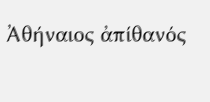Ἀθήναιος ἀπίθανός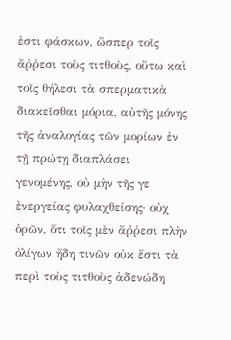ἐστι φάσκων, ὥσπερ τοῖς ἄῤῥεσι τοὺς τιτθοὺς, οὕτω καὶ τοῖς θήλεσι τὰ σπερματικὰ διακεῖσθαι μόρια, αὐτῆς μόνης τῆς ἀναλογίας τῶν μορίων ἐν τῇ πρώτῃ διαπλάσει γενομένης, οὐ μὴν τῆς γε ἐνεργείας φυλαχθείσης· οὐχ ὁρῶν, ὅτι τοῖς μὲν ἄῤῥεσι πλὴν ὀλίγων ἤδη τινῶν οὐκ ἔστι τὰ περὶ τοὺς τιτθοὺς ἀδενώδη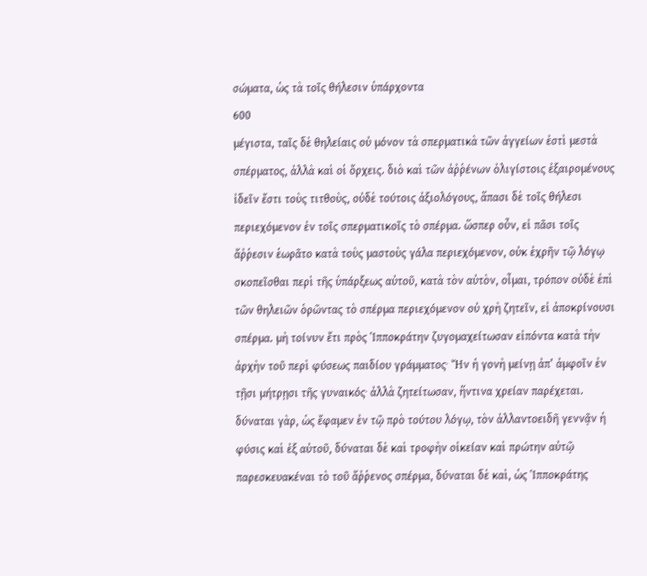σώματα, ὡς τὰ τοῖς θήλεσιν ὑπάρχοντα
600
μέγιστα, ταῖς δὲ θηλείαις οὐ μόνον τὰ σπερματικὰ τῶν ἀγγείων ἐστὶ μεστὰ σπέρματος, ἀλλὰ καὶ οἱ ὄρχεις. διὸ καὶ τῶν ἀῤῥένων ὀλιγίστοις ἐξαιρομένους ἰδεῖν ἔστι τοὺς τιτθοὺς, οὐδὲ τούτοις ἀξιολόγους, ἅπασι δὲ τοῖς θήλεσι περιεχόμενον ἐν τοῖς σπερματικοῖς τὸ σπέρμα. ὥσπερ οὖν, εἰ πᾶσι τοῖς ἄῤῥεσιν ἑωρᾶτο κατὰ τοὺς μαστοὺς γάλα περιεχόμενον, οὐκ ἐχρῆν τῷ λόγῳ σκοπεῖσθαι περὶ τῆς ὑπάρξεως αὐτοῦ, κατὰ τὸν αὐτὸν, οἶμαι, τρόπον οὐδὲ ἐπὶ τῶν θηλειῶν ὁρῶντας τὸ σπέρμα περιεχόμενον οὐ χρὴ ζητεῖν, εἰ ἀποκρίνουσι σπέρμα. μὴ τοίνυν ἔτι πρὸς Ἱπποκράτην ζυγομαχείτωσαν εἰπόντα κατὰ τὴν ἀρχὴν τοῦ περὶ φύσεως παιδίου γράμματος· Ἤν ἡ γονὴ μείνῃ ἀπ’ ἀμφοῖν ἐν τῇσι μήτρῃσι τῆς γυναικός· ἀλλὰ ζητείτωσαν, ἥντινα χρείαν παρέχεται. δύναται γὰρ, ὡς ἔφαμεν ἐν τῷ πρὸ τούτου λόγῳ, τὸν ἀλλαντοειδῆ γεννᾷν ἡ φύσις καὶ ἐξ αὐτοῦ, δύναται δὲ καὶ τροφὴν οἰκείαν καὶ πρώτην αὐτῷ παρεσκευακέναι τὸ τοῦ ἄῤῥενος σπέρμα, δύναται δὲ καὶ, ὡς Ἱπποκράτης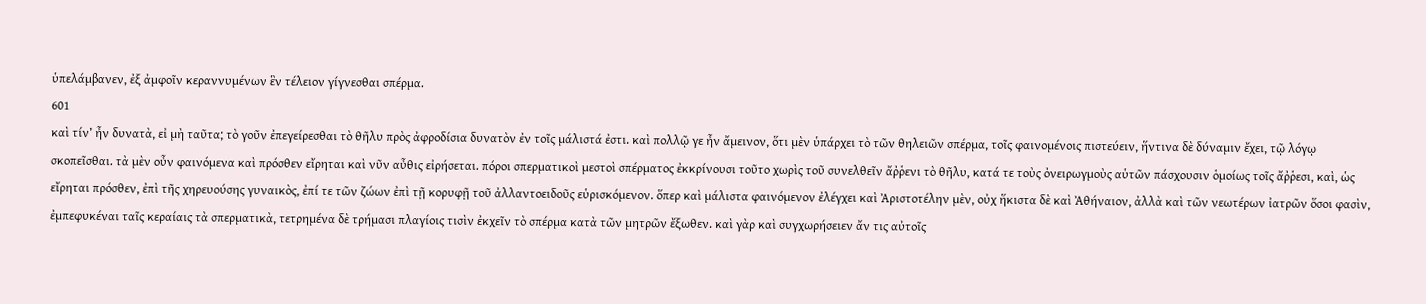ὑπελάμβανεν, ἐξ ἀμφοῖν κεραννυμένων ἓν τέλειον γίγνεσθαι σπέρμα.
601
καὶ τίν’ ἦν δυνατὰ, εἰ μὴ ταῦτα; τὸ γοῦν ἐπεγείρεσθαι τὸ θῆλυ πρὸς ἀφροδίσια δυνατὸν ἐν τοῖς μάλιστά ἐστι. καὶ πολλῷ γε ἦν ἄμεινον, ὅτι μὲν ὑπάρχει τὸ τῶν θηλειῶν σπέρμα, τοῖς φαινομένοις πιστεύειν, ἥντινα δὲ δύναμιν ἔχει, τῷ λόγῳ σκοπεῖσθαι. τὰ μὲν οὖν φαινόμενα καὶ πρόσθεν εἴρηται καὶ νῦν αὖθις εἰρήσεται. πόροι σπερματικοὶ μεστοὶ σπέρματος ἐκκρίνουσι τοῦτο χωρὶς τοῦ συνελθεῖν ἄῤῥενι τὸ θῆλυ, κατά τε τοὺς ὀνειρωγμοὺς αὑτῶν πάσχουσιν ὁμοίως τοῖς ἄῤῥεσι, καὶ, ὡς εἴρηται πρόσθεν, ἐπὶ τῆς χηρευούσης γυναικὸς, ἐπί τε τῶν ζώων ἐπὶ τῇ κορυφῇ τοῦ ἀλλαντοειδοῦς εὑρισκόμενον. ὅπερ καὶ μάλιστα φαινόμενον ἐλέγχει καὶ Ἀριστοτέλην μὲν, οὐχ ἥκιστα δὲ καὶ Ἀθήναιον, ἀλλὰ καὶ τῶν νεωτέρων ἰατρῶν ὅσοι φασὶν, ἐμπεφυκέναι ταῖς κεραίαις τὰ σπερματικὰ, τετρημένα δὲ τρήμασι πλαγίοις τισὶν ἐκχεῖν τὸ σπέρμα κατὰ τῶν μητρῶν ἔξωθεν. καὶ γὰρ καὶ συγχωρήσειεν ἄν τις αὐτοῖς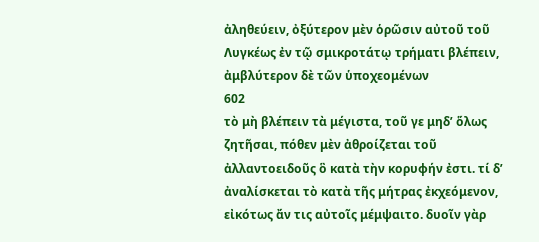ἀληθεύειν, ὀξύτερον μὲν ὁρῶσιν αὐτοῦ τοῦ Λυγκέως ἐν τῷ σμικροτάτῳ τρήματι βλέπειν, ἀμβλύτερον δὲ τῶν ὑποχεομένων
602
τὸ μὴ βλέπειν τὰ μέγιστα, τοῦ γε μηδ’ ὅλως ζητῆσαι, πόθεν μὲν ἀθροίζεται τοῦ ἀλλαντοειδοῦς ὃ κατὰ τὴν κορυφήν ἐστι. τί δ’ ἀναλίσκεται τὸ κατὰ τῆς μήτρας ἐκχεόμενον, εἰκότως ἄν τις αὐτοῖς μέμψαιτο. δυοῖν γὰρ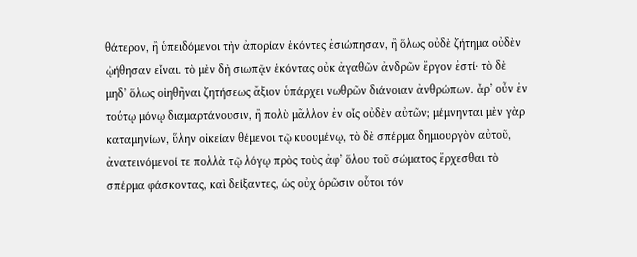θάτερον, ἢ ὑπειδόμενοι τὴν ἀπορίαν ἑκόντες ἐσιώπησαν, ἢ ὅλως οὐδὲ ζήτημα οὐδὲν ᾠήθησαν εἶναι. τὸ μὲν δὴ σιωπᾷν ἑκόντας οὐκ ἀγαθῶν ἀνδρῶν ἔργον ἐστί· τὸ δὲ μηδ’ ὅλως οἰηθῆναι ζητήσεως ἄξιον ὑπάρχει νωθρῶν διάνοιαν ἀνθρώπων. ἆρ’ οὖν ἐν τούτῳ μόνῳ διαμαρτάνουσιν, ἢ πολὺ μᾶλλον ἐν οἷς οὐδὲν αὐτῶν; μέμνηνται μὲν γὰρ καταμηνίων, ὕλην οἰκείαν θέμενοι τῷ κυουμένῳ, τὸ δὲ σπέρμα δημιουργὸν αὐτοῦ, ἀνατεινόμενοί τε πολλὰ τῷ λόγῳ πρὸς τοὺς ἀφ’ ὅλου τοῦ σώματος ἔρχεσθαι τὸ σπέρμα φάσκοντας, καὶ δείξαντες, ὡς οὐχ ὁρῶσιν οὗτοι τόν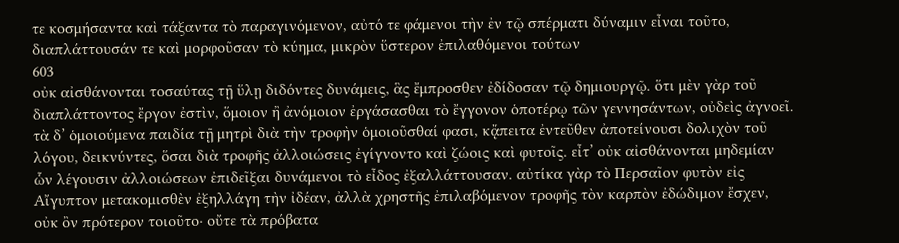τε κοσμήσαντα καὶ τάξαντα τὸ παραγινόμενον, αὐτό τε φάμενοι τὴν ἐν τῷ σπέρματι δύναμιν εἶναι τοῦτο, διαπλάττουσάν τε καὶ μορφοῦσαν τὸ κύημα, μικρὸν ὕστερον ἐπιλαθόμενοι τούτων
603
οὐκ αἰσθάνονται τοσαύτας τῇ ὕλῃ διδόντες δυνάμεις, ἃς ἔμπροσθεν ἐδίδοσαν τῷ δημιουργῷ. ὅτι μὲν γὰρ τοῦ διαπλάττοντος ἔργον ἐστὶν, ὅμοιον ἢ ἀνόμοιον ἐργάσασθαι τὸ ἔγγονον ὁποτέρῳ τῶν γεννησάντων, οὐδεὶς ἀγνοεῖ. τὰ δ’ ὁμοιούμενα παιδία τῇ μητρὶ διὰ τὴν τροφὴν ὁμοιοῦσθαί φασι, κᾄπειτα ἐντεῦθεν ἀποτείνουσι δολιχὸν τοῦ λόγου, δεικνύντες, ὅσαι διὰ τροφῆς ἀλλοιώσεις ἐγίγνοντο καὶ ζώοις καὶ φυτοῖς. εἶτ’ οὐκ αἰσθάνονται μηδεμίαν ὧν λέγουσιν ἀλλοιώσεων ἐπιδεῖξαι δυνάμενοι τὸ εἶδος ἐξαλλάττουσαν. αὐτίκα γὰρ τὸ Περσαῖον φυτὸν εἰς Αἴγυπτον μετακομισθὲν ἐξηλλάγη τὴν ἰδέαν, ἀλλὰ χρηστῆς ἐπιλαβόμενον τροφῆς τὸν καρπὸν ἐδώδιμον ἔσχεν, οὐκ ὂν πρότερον τοιοῦτο· οὔτε τὰ πρόβατα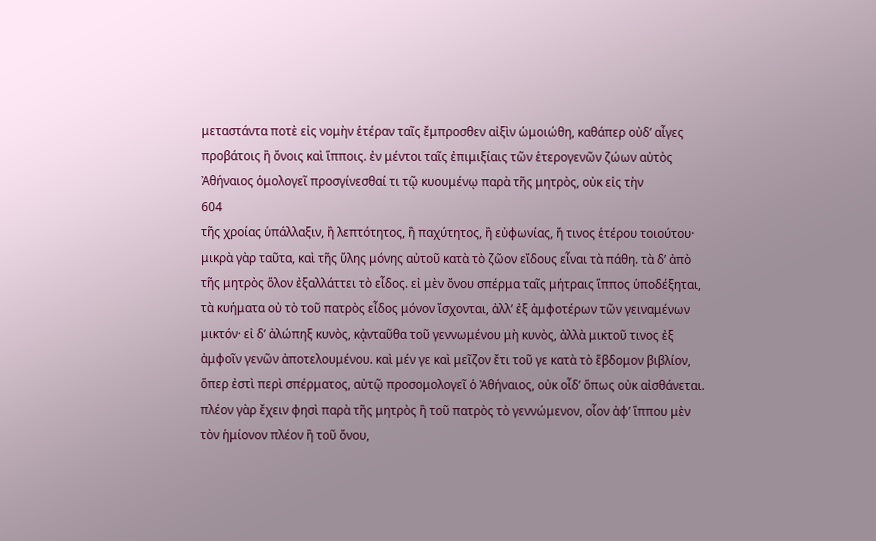μεταστάντα ποτὲ εἰς νομὴν ἑτέραν ταῖς ἔμπροσθεν αἰξὶν ὡμοιώθη, καθάπερ οὐδ’ αἶγες προβάτοις ἢ ὄνοις καὶ ἵπποις. ἐν μέντοι ταῖς ἐπιμιξίαις τῶν ἑτερογενῶν ζώων αὐτὸς Ἀθήναιος ὁμολογεῖ προσγίνεσθαί τι τῷ κυουμένῳ παρὰ τῆς μητρὸς, οὐκ εἰς τὴν
604
τῆς χροίας ὑπάλλαξιν, ἢ λεπτότητος, ἢ παχύτητος, ἢ εὐφωνίας, ἤ τινος ἑτέρου τοιούτου· μικρὰ γὰρ ταῦτα, καὶ τῆς ὕλης μόνης αὐτοῦ κατὰ τὸ ζῶον εἴδους εἶναι τὰ πάθη. τὰ δ’ ἀπὸ τῆς μητρὸς ὅλον ἐξαλλάττει τὸ εἶδος. εἰ μὲν ὄνου σπέρμα ταῖς μήτραις ἵππος ὑποδέξηται, τὰ κυήματα οὐ τὸ τοῦ πατρὸς εἶδος μόνον ἴσχονται, ἀλλ’ ἐξ ἀμφοτέρων τῶν γειναμένων μικτόν· εἰ δ’ ἀλώπηξ κυνὸς, κᾀνταῦθα τοῦ γεννωμένου μὴ κυνὸς, ἀλλὰ μικτοῦ τινος ἐξ ἀμφοῖν γενῶν ἀποτελουμένου. καὶ μέν γε καὶ μεῖζον ἔτι τοῦ γε κατὰ τὸ ἕβδομον βιβλίον, ὅπερ ἐστὶ περὶ σπέρματος, αὐτῷ προσομολογεῖ ὁ Ἀθήναιος, οὐκ οἶδ’ ὅπως οὐκ αἰσθάνεται. πλέον γὰρ ἔχειν φησὶ παρὰ τῆς μητρὸς ἢ τοῦ πατρὸς τὸ γεννώμενον, οἷον ἀφ’ ἵππου μὲν τὸν ἡμίονον πλέον ἢ τοῦ ὄνου,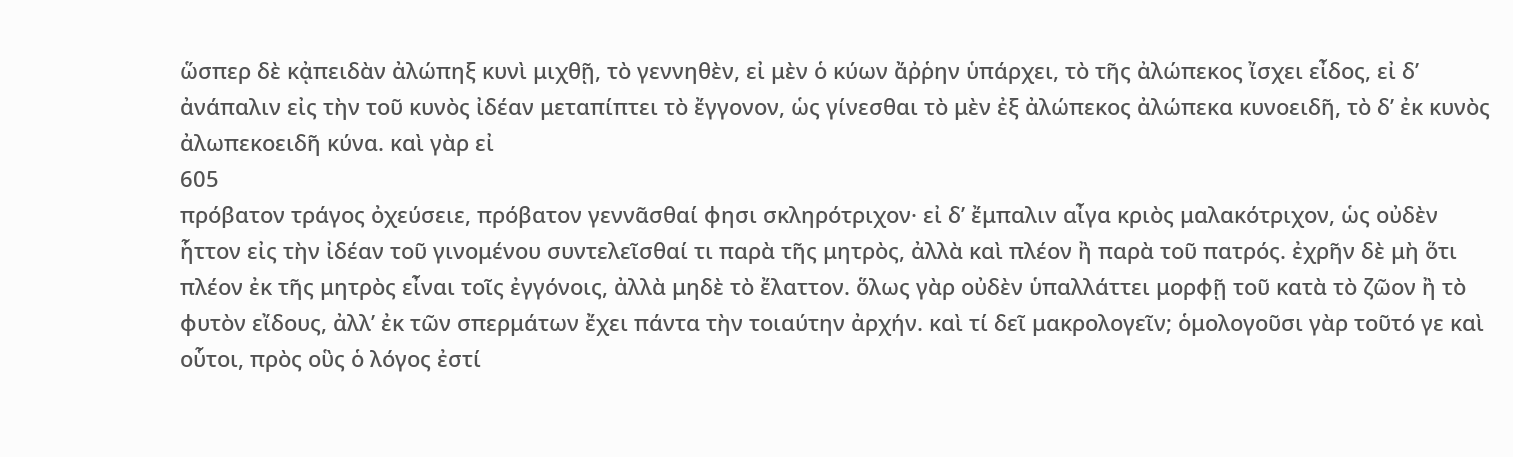ὥσπερ δὲ κᾀπειδὰν ἀλώπηξ κυνὶ μιχθῇ, τὸ γεννηθὲν, εἰ μὲν ὁ κύων ἄῤῥην ὑπάρχει, τὸ τῆς ἀλώπεκος ἴσχει εἶδος, εἰ δ’ ἀνάπαλιν εἰς τὴν τοῦ κυνὸς ἰδέαν μεταπίπτει τὸ ἔγγονον, ὡς γίνεσθαι τὸ μὲν ἐξ ἀλώπεκος ἀλώπεκα κυνοειδῆ, τὸ δ’ ἐκ κυνὸς ἀλωπεκοειδῆ κύνα. καὶ γὰρ εἰ
605
πρόβατον τράγος ὀχεύσειε, πρόβατον γεννᾶσθαί φησι σκληρότριχον· εἰ δ’ ἔμπαλιν αἶγα κριὸς μαλακότριχον, ὡς οὐδὲν ἧττον εἰς τὴν ἰδέαν τοῦ γινομένου συντελεῖσθαί τι παρὰ τῆς μητρὸς, ἀλλὰ καὶ πλέον ἢ παρὰ τοῦ πατρός. ἐχρῆν δὲ μὴ ὅτι πλέον ἐκ τῆς μητρὸς εἶναι τοῖς ἐγγόνοις, ἀλλὰ μηδὲ τὸ ἔλαττον. ὅλως γὰρ οὐδὲν ὑπαλλάττει μορφῇ τοῦ κατὰ τὸ ζῶον ἢ τὸ φυτὸν εἴδους, ἀλλ’ ἐκ τῶν σπερμάτων ἔχει πάντα τὴν τοιαύτην ἀρχήν. καὶ τί δεῖ μακρολογεῖν; ὁμολογοῦσι γὰρ τοῦτό γε καὶ οὗτοι, πρὸς οὓς ὁ λόγος ἐστί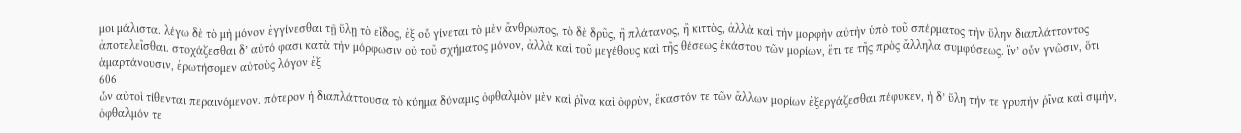μοι μάλιστα. λέγω δὲ τὸ μὴ μόνον ἐγγίνεσθαι τῇ ὕλῃ τὸ εἶδος, ἐξ οὗ γίνεται τὸ μὲν ἄνθρωπος, τὸ δὲ δρῦς, ἢ πλάτανος, ἢ κιττὸς, ἀλλὰ καὶ τὴν μορφὴν αὐτὴν ὑπὸ τοῦ σπέρματος τὴν ὕλην διαπλάττοντος ἀποτελεῖσθαι. στοχάζεσθαι δ’ αὐτό φασι κατὰ τὴν μόρφωσιν οὐ τοῦ σχήματος μόνον, ἀλλὰ καὶ τοῦ μεγέθους καὶ τῆς θέσεως ἑκάστου τῶν μορίων, ἔτι τε τῆς πρὸς ἄλληλα συμφύσεως. ἵν’ οὖν γνῶσιν, ὅτι ἁμαρτάνουσιν, ἐρωτήσομεν αὐτοὺς λόγον ἐξ
606
ὧν αὐτοὶ τίθενται περαινόμενον. πότερον ἡ διαπλάττουσα τὸ κύημα δύναμις ὀφθαλμὸν μὲν καὶ ῥῖνα καὶ ὀφρὺν, ἕκαστόν τε τῶν ἄλλων μορίων ἐξεργάζεσθαι πέφυκεν, ἡ δ’ ὕλη τήν τε γρυπὴν ῥῖνα καὶ σιμὴν, ὀφθαλμόν τε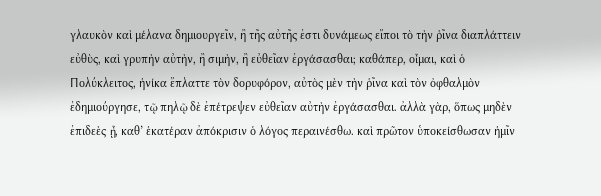γλαυκὸν καὶ μέλανα δημιουργεῖν, ἢ τῆς αὐτῆς ἐστι δυνάμεως εἴποι τὸ τὴν ῥῖνα διαπλάττειν εὐθὺς, καὶ γρυπὴν αὐτὴν, ἢ σιμὴν, ἢ εὐθεῖαν ἐργάσασθαι; καθάπερ, οἶμαι, καὶ ὁ Πολύκλειτος, ἡνίκα ἔπλαττε τὸν δορυφόρον, αὐτὸς μὲν τὴν ῥῖνα καὶ τὸν ὀφθαλμὸν ἐδημιούργησε, τῷ πηλῷ δὲ ἐπέτρεψεν εὐθεῖαν αὐτὴν ἐργάσασθαι. ἀλλὰ γὰρ, ὅπως μηδὲν ἐπιδεὲς ᾖ, καθ’ ἑκατέραν ἀπόκρισιν ὁ λόγος περαινέσθω. καὶ πρῶτον ὑποκείσθωσαν ἡμῖν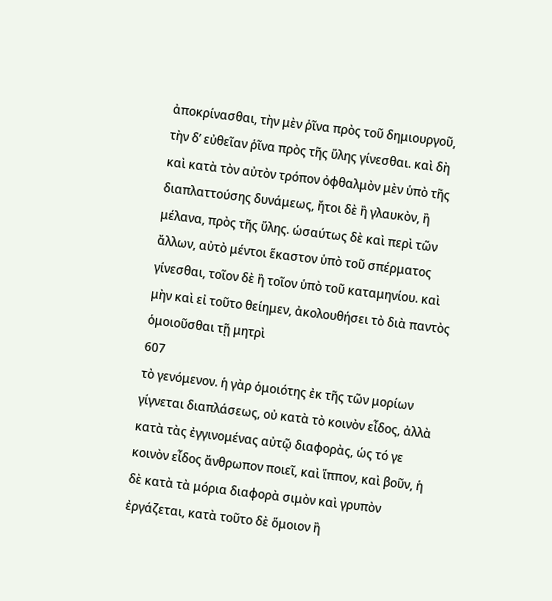ἀποκρίνασθαι, τὴν μὲν ῥῖνα πρὸς τοῦ δημιουργοῦ, τὴν δ’ εὐθεῖαν ῥῖνα πρὸς τῆς ὕλης γίνεσθαι. καὶ δὴ καὶ κατὰ τὸν αὐτὸν τρόπον ὀφθαλμὸν μὲν ὑπὸ τῆς διαπλαττούσης δυνάμεως, ἤτοι δὲ ἢ γλαυκὸν, ἢ μέλανα, πρὸς τῆς ὕλης. ὡσαύτως δὲ καὶ περὶ τῶν ἄλλων, αὐτὸ μέντοι ἕκαστον ὑπὸ τοῦ σπέρματος γίνεσθαι, τοῖον δὲ ἢ τοῖον ὑπὸ τοῦ καταμηνίου. καὶ μὴν καὶ εἰ τοῦτο θείημεν, ἀκολουθήσει τὸ διὰ παντὸς ὁμοιοῦσθαι τῇ μητρὶ
607
τὸ γενόμενον. ἡ γὰρ ὁμοιότης ἐκ τῆς τῶν μορίων γίγνεται διαπλάσεως, οὐ κατὰ τὸ κοινὸν εἶδος, ἀλλὰ κατὰ τὰς ἐγγινομένας αὐτῷ διαφορὰς, ὡς τό γε κοινὸν εἶδος ἄνθρωπον ποιεῖ, καὶ ἵππον, καὶ βοῦν, ἡ δὲ κατὰ τὰ μόρια διαφορὰ σιμὸν καὶ γρυπὸν ἐργάζεται, κατὰ τοῦτο δὲ ὅμοιον ἢ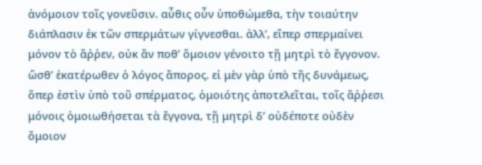ἀνόμοιον τοῖς γονεῦσιν. αὖθις οὖν ὑποθώμεθα, τὴν τοιαύτην διάπλασιν ἐκ τῶν σπερμάτων γίγνεσθαι. ἀλλ’, εἴπερ σπερμαίνει μόνον τὸ ἄῤῥεν, οὐκ ἄν ποθ’ ὅμοιον γένοιτο τῇ μητρὶ τὸ ἔγγονον. ὥσθ’ ἑκατέρωθεν ὁ λόγος ἄπορος. εἰ μὲν γὰρ ὑπὸ τῆς δυνάμεως, ὅπερ ἐστὶν ὑπὸ τοῦ σπέρματος, ὁμοιότης ἀποτελεῖται, τοῖς ἄῤῥεσι μόνοις ὁμοιωθήσεται τὰ ἔγγονα, τῇ μητρὶ δ’ οὐδέποτε οὐδὲν ὅμοιον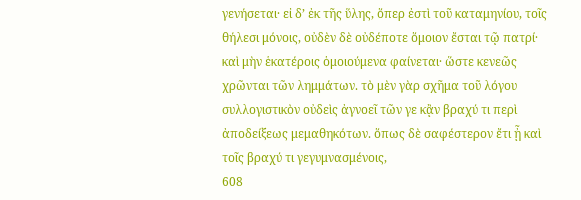γενήσεται· εἰ δ’ ἐκ τῆς ὕλης, ὅπερ ἐστὶ τοῦ καταμηνίου, τοῖς θήλεσι μόνοις, οὐδὲν δὲ οὐδέποτε ὅμοιον ἔσται τῷ πατρί· καὶ μὴν ἑκατέροις ὁμοιούμενα φαίνεται· ὥστε κενεῶς χρῶνται τῶν λημμάτων. τὸ μὲν γὰρ σχῆμα τοῦ λόγου συλλογιστικὸν οὐδεὶς ἀγνοεῖ τῶν γε κᾂν βραχύ τι περὶ ἀποδείξεως μεμαθηκότων. ὅπως δὲ σαφέστερον ἔτι ᾖ καὶ τοῖς βραχύ τι γεγυμνασμένοις,
608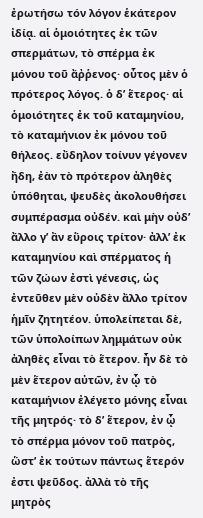ἐρωτήσω τόν λόγον ἑκάτερον ἰδίᾳ. αἱ ὁμοιότητες ἐκ τῶν σπερμάτων, τὸ σπέρμα ἐκ μόνου τοῦ ἄῤῥενος· οὗτος μὲν ὁ πρότερος λόγος. ὁ δ’ ἕτερος· αἱ ὁμοιότητες ἐκ τοῦ καταμηνίου, τὸ καταμήνιον ἐκ μόνου τοῦ θήλεος. εὔδηλον τοίνυν γέγονεν ἤδη, ἐὰν τὸ πρότερον ἀληθὲς ὑπόθηται, ψευδὲς ἀκολουθήσει συμπέρασμα οὐδέν. καὶ μὴν οὐδ’ ἄλλο γ’ ἂν εὕροις τρίτον· ἀλλ’ ἐκ καταμηνίου καὶ σπέρματος ἡ τῶν ζώων ἐστὶ γένεσις, ὡς ἐντεῦθεν μὲν οὐδὲν ἄλλο τρίτον ἡμῖν ζητητέον. ὑπολείπεται δὲ, τῶν ὑπολοίπων λημμάτων οὐκ ἀληθὲς εἶναι τὸ ἕτερον. ἦν δὲ τὸ μὲν ἕτερον αὐτῶν, ἐν ᾧ τὸ καταμήνιον ἐλέγετο μόνης εἶναι τῆς μητρός· τὸ δ’ ἕτερον, ἐν ᾧ τὸ σπέρμα μόνον τοῦ πατρὸς, ὥστ’ ἐκ τούτων πάντως ἕτερόν ἐστι ψεῦδος. ἀλλὰ τὸ τῆς μητρὸς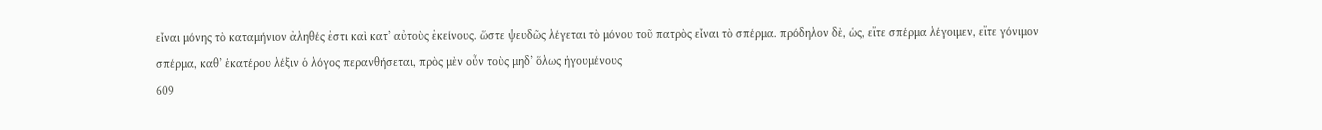εἶναι μόνης τὸ καταμήνιον ἀληθές ἐστι καὶ κατ’ αὐτοὺς ἐκείνους. ὥστε ψευδῶς λέγεται τὸ μόνου τοῦ πατρὸς εἶναι τὸ σπέρμα. πρόδηλον δὲ, ὡς, εἴτε σπέρμα λέγοιμεν, εἴτε γόνιμον σπέρμα, καθ’ ἑκατέρου λέξιν ὁ λόγος περανθήσεται, πρὸς μὲν οὖν τοὺς μηδ’ ὅλως ἡγουμένους
609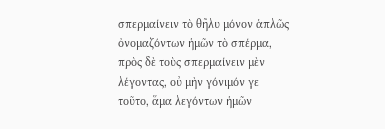σπερμαίνειν τὸ θῆλυ μόνον ἁπλῶς ὀνομαζόντων ἡμῶν τὸ σπέρμα, πρὸς δὲ τοὺς σπερμαίνειν μὲν λέγοντας, οὐ μὴν γόνιμόν γε τοῦτο, ἅμα λεγόντων ἡμῶν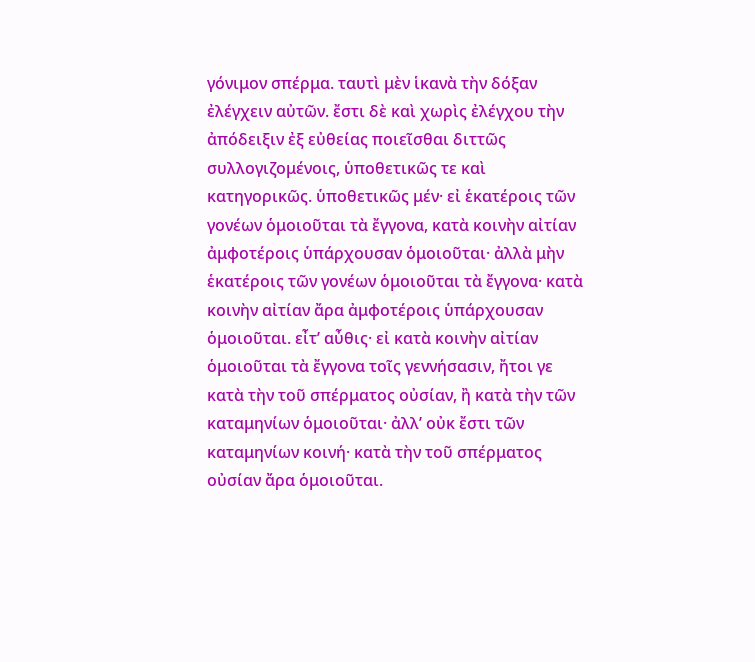γόνιμον σπέρμα. ταυτὶ μὲν ἱκανὰ τὴν δόξαν ἐλέγχειν αὐτῶν. ἔστι δὲ καὶ χωρὶς ἐλέγχου τὴν ἀπόδειξιν ἐξ εὐθείας ποιεῖσθαι διττῶς συλλογιζομένοις, ὑποθετικῶς τε καὶ κατηγορικῶς. ὑποθετικῶς μέν· εἰ ἑκατέροις τῶν γονέων ὁμοιοῦται τὰ ἔγγονα, κατὰ κοινὴν αἰτίαν ἀμφοτέροις ὑπάρχουσαν ὁμοιοῦται· ἀλλὰ μὴν ἑκατέροις τῶν γονέων ὁμοιοῦται τὰ ἔγγονα· κατὰ κοινὴν αἰτίαν ἄρα ἀμφοτέροις ὑπάρχουσαν ὁμοιοῦται. εἶτ’ αὖθις· εἰ κατὰ κοινὴν αἰτίαν ὁμοιοῦται τὰ ἔγγονα τοῖς γεννήσασιν, ἤτοι γε κατὰ τὴν τοῦ σπέρματος οὐσίαν, ἢ κατὰ τὴν τῶν καταμηνίων ὁμοιοῦται· ἀλλ’ οὐκ ἔστι τῶν καταμηνίων κοινή· κατὰ τὴν τοῦ σπέρματος οὐσίαν ἄρα ὁμοιοῦται.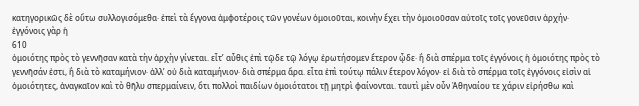κατηγορικῶς δὲ οὕτω συλλογισόμεθα· ἐπεὶ τὰ ἔγγονα ἀμφοτέροις τῶν γονέων ὁμοιοῦται, κοινὴν ἔχει τὴν ὁμοιοῦσαν αὐτοῖς τοῖς γονεῦσιν ἀρχήν· ἐγγόνοις γὰρ ἡ
610
ὁμοιότης πρὸς τὸ γεννῆσαν κατὰ τὴν ἀρχὴν γίνεται. εἶτ’ αὖθις ἐπὶ τῷδε τῷ λόγῳ ἐρωτήσομεν ἕτερον ᾧδε· ἢ διὰ σπέρμα τοῖς ἐγγόνοις ἡ ὁμοιότης πρὸς τὸ γεννῆσάν ἐστι, ἢ διὰ τὸ καταμήνιον· ἀλλ’ οὐ διὰ καταμήνιον· διὰ σπέρμα ἄρα. εἶτα ἐπὶ τούτῳ πάλιν ἕτερον λόγον· εἰ διὰ τὸ σπέρμα τοῖς ἐγγόνοις εἰσὶν αἱ ὁμοιότητες, ἀναγκαῖον καὶ τὸ θῆλυ σπερμαίνειν, ὅτι πολλοὶ παιδίων ὁμοιότατοι τῇ μητρὶ φαίνονται. ταυτὶ μὲν οὖν Ἀθηναίου τε χάριν εἰρήσθω καὶ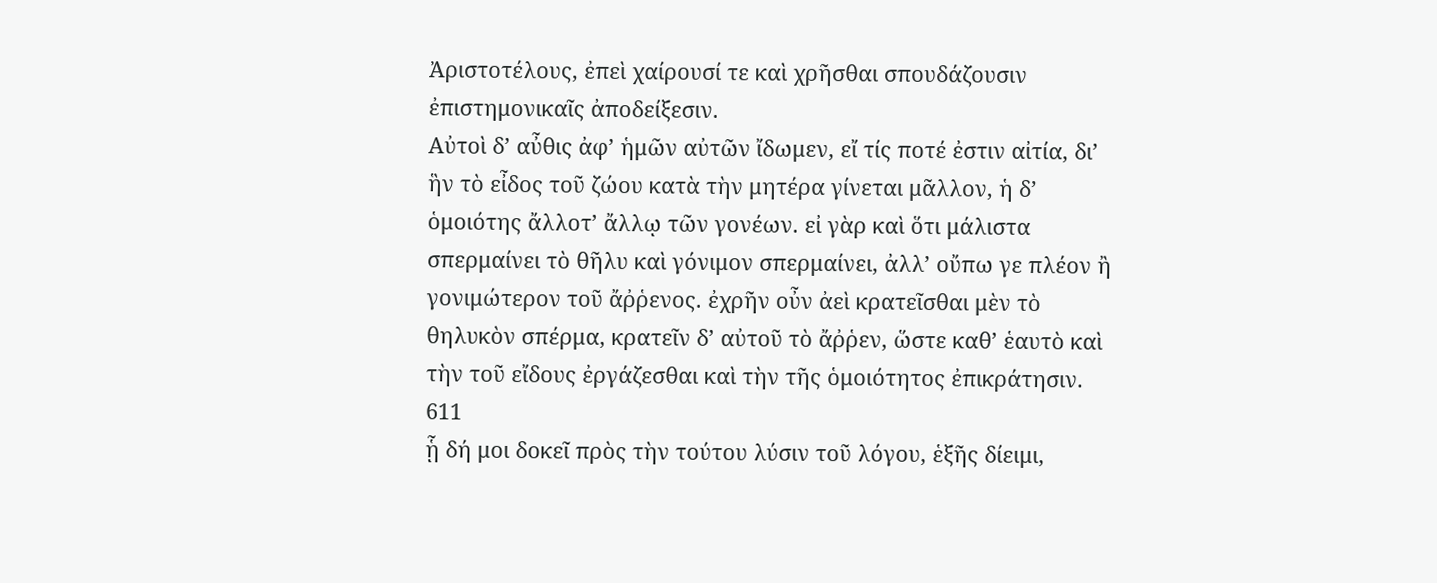Ἀριστοτέλους, ἐπεὶ χαίρουσί τε καὶ χρῆσθαι σπουδάζουσιν ἐπιστημονικαῖς ἀποδείξεσιν.
Αὐτοὶ δ’ αὖθις ἀφ’ ἡμῶν αὐτῶν ἴδωμεν, εἴ τίς ποτέ ἐστιν αἰτία, δι’ ἣν τὸ εἶδος τοῦ ζώου κατὰ τὴν μητέρα γίνεται μᾶλλον, ἡ δ’ ὁμοιότης ἄλλοτ’ ἄλλῳ τῶν γονέων. εἰ γὰρ καὶ ὅτι μάλιστα σπερμαίνει τὸ θῆλυ καὶ γόνιμον σπερμαίνει, ἀλλ’ οὔπω γε πλέον ἢ γονιμώτερον τοῦ ἄῤῥενος. ἐχρῆν οὖν ἀεὶ κρατεῖσθαι μὲν τὸ θηλυκὸν σπέρμα, κρατεῖν δ’ αὐτοῦ τὸ ἄῤῥεν, ὥστε καθ’ ἑαυτὸ καὶ τὴν τοῦ εἴδους ἐργάζεσθαι καὶ τὴν τῆς ὁμοιότητος ἐπικράτησιν.
611
ᾗ δή μοι δοκεῖ πρὸς τὴν τούτου λύσιν τοῦ λόγου, ἑξῆς δίειμι,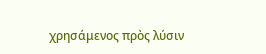χρησάμενος πρὸς λύσιν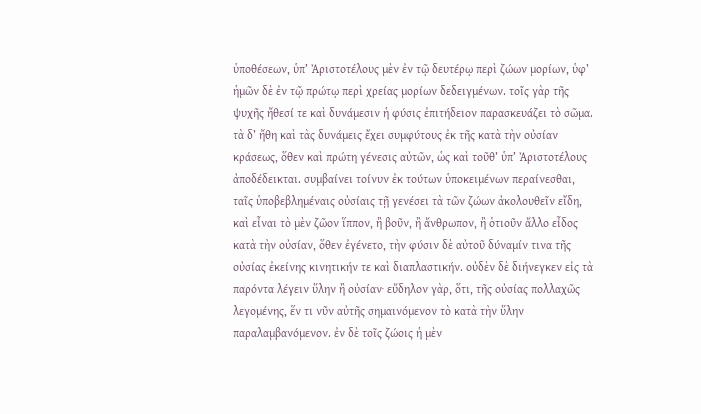ὑποθέσεων, ὑπ’ Ἀριστοτέλους μὲν ἐν τῷ δευτέρῳ περὶ ζώων μορίων, ὑφ’ ἡμῶν δὲ ἐν τῷ πρώτῳ περὶ χρείας μορίων δεδειγμένων. τοῖς γὰρ τῆς ψυχῆς ἤθεσί τε καὶ δυνάμεσιν ἡ φύσις ἐπιτήδειον παρασκευάζει τὸ σῶμα. τὰ δ’ ἤθη καὶ τὰς δυνάμεις ἔχει συμφύτους ἐκ τῆς κατὰ τὴν οὐσίαν κράσεως, ὅθεν καὶ πρώτη γένεσις αὐτῶν, ὡς καὶ τοῦθ’ ὑπ’ Ἀριστοτέλους ἀποδέδεικται. συμβαίνει τοίνυν ἐκ τούτων ὑποκειμένων περαίνεσθαι, ταῖς ὑποβεβλημέναις οὐσίαις τῇ γενέσει τὰ τῶν ζώων ἀκολουθεῖν εἴδη, καὶ εἶναι τὸ μὲν ζῶον ἵππον, ἢ βοῦν, ἢ ἄνθρωπον, ἢ ὁτιοῦν ἄλλο εἶδος κατὰ τὴν οὐσίαν, ὅθεν ἐγένετο, τὴν φύσιν δὲ αὐτοῦ δύναμίν τινα τῆς οὐσίας ἐκείνης κινητικήν τε καὶ διαπλαστικήν. οὐδὲν δὲ διήνεγκεν εἰς τὰ παρόντα λέγειν ὕλην ἢ οὐσίαν· εὔδηλον γὰρ, ὅτι, τῆς οὐσίας πολλαχῶς λεγομένης, ἕν τι νῦν αὐτῆς σημαινόμενον τὸ κατὰ τὴν ὕλην παραλαμβανόμενον. ἐν δὲ τοῖς ζώοις ἡ μὲν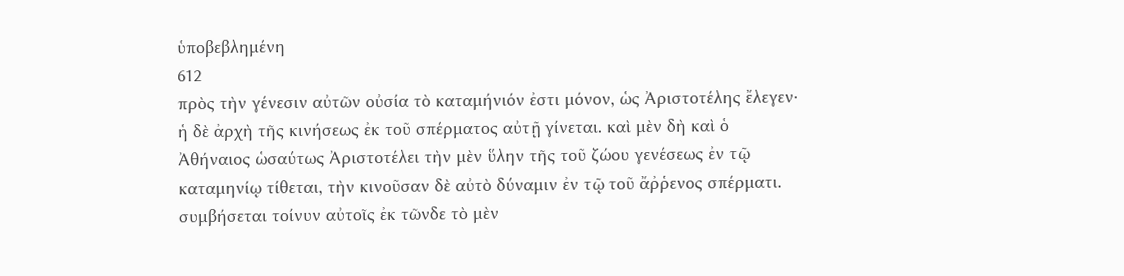ὑποβεβλημένη
612
πρὸς τὴν γένεσιν αὐτῶν οὐσία τὸ καταμήνιόν ἐστι μόνον, ὡς Ἀριστοτέλης ἔλεγεν· ἡ δὲ ἀρχὴ τῆς κινήσεως ἐκ τοῦ σπέρματος αὐτῇ γίνεται. καὶ μὲν δὴ καὶ ὁ Ἀθήναιος ὡσαύτως Ἀριστοτέλει τὴν μὲν ὕλην τῆς τοῦ ζώου γενέσεως ἐν τῷ καταμηνίῳ τίθεται, τὴν κινοῦσαν δὲ αὐτὸ δύναμιν ἐν τῷ τοῦ ἄῤῥενος σπέρματι. συμβήσεται τοίνυν αὐτοῖς ἐκ τῶνδε τὸ μὲν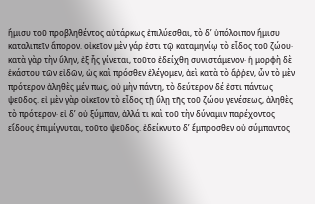ἥμισυ τοῦ προβληθέντος αὐτάρκως ἐπιλύεσθαι, τὸ δ’ ὑπόλοιπον ἥμισυ καταλιπεῖν ἄπορον. οἰκεῖον μὲν γάρ ἐστι τῷ καταμηνίῳ τὸ εἶδος τοῦ ζώου· κατὰ γὰρ τὴν ὕλην, ἐξ ἧς γίνεται, τοῦτο ἐδείχθη συνιστάμενον· ἡ μορφὴ δὲ ἑκάστου τῶν εἰδῶν, ὡς καὶ πρόσθεν ἐλέγομεν, ἀεὶ κατὰ τὸ ἄῤῥεν, ὧν τὸ μὲν πρότερον ἀληθὲς μέν πως, οὐ μὴν πάντη, τὸ δεύτερον δέ ἐστι πάντως ψεῦδος. εἰ μὲν γὰρ οἰκεῖον τὸ εἶδος τῇ ὕλῃ τῆς τοῦ ζώου γενέσεως, ἀληθὲς τὸ πρότερον· εἰ δ’ οὐ ξύμπαν, ἀλλά τι καὶ τοῦ τὴν δύναμιν παρέχοντος εἴδους ἐπιμίγνυται, τοῦτο ψεῦδος. ἐδείκνυτο δ’ ἔμπροσθεν οὐ σύμπαντος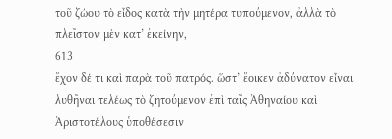τοῦ ζώου τὸ εἶδος κατὰ τὴν μητέρα τυπούμενον, ἀλλὰ τὸ πλεῖστον μὲν κατ’ ἐκείνην,
613
ἔχον δέ τι καὶ παρὰ τοῦ πατρός. ὥστ’ ἔοικεν ἀδύνατον εἶναι λυθῆναι τελέως τὸ ζητούμενον ἐπὶ ταῖς Ἀθηναίου καὶ Ἀριστοτέλους ὑποθέσεσιν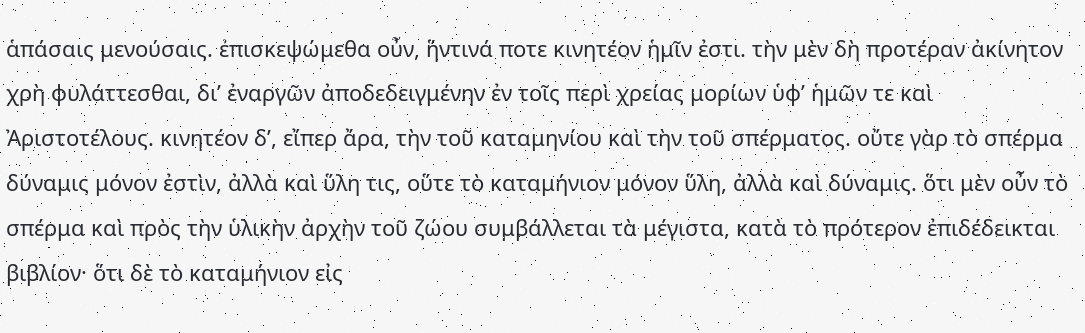ἁπάσαις μενούσαις. ἐπισκεψώμεθα οὖν, ἥντινά ποτε κινητέον ἡμῖν ἐστι. τὴν μὲν δὴ προτέραν ἀκίνητον χρὴ φυλάττεσθαι, δι’ ἐναργῶν ἀποδεδειγμένην ἐν τοῖς περὶ χρείας μορίων ὑφ’ ἡμῶν τε καὶ Ἀριστοτέλους. κινητέον δ’, εἴπερ ἄρα, τὴν τοῦ καταμηνίου καὶ τὴν τοῦ σπέρματος. οὔτε γὰρ τὸ σπέρμα δύναμις μόνον ἐστὶν, ἀλλὰ καὶ ὕλη τις, οὕτε τὸ καταμήνιον μόνον ὕλη, ἀλλὰ καὶ δύναμις. ὅτι μὲν οὖν τὸ σπέρμα καὶ πρὸς τὴν ὑλικὴν ἀρχὴν τοῦ ζώου συμβάλλεται τὰ μέγιστα, κατὰ τὸ πρότερον ἐπιδέδεικται βιβλίον· ὅτι δὲ τὸ καταμήνιον εἰς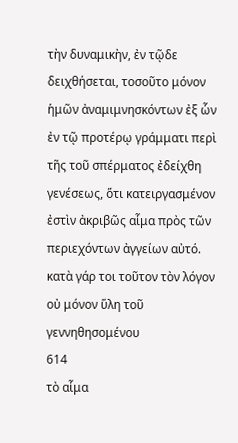τὴν δυναμικὴν, ἐν τῷδε δειχθήσεται, τοσοῦτο μόνον ἡμῶν ἀναμιμνησκόντων ἐξ ὧν ἐν τῷ προτέρῳ γράμματι περὶ τῆς τοῦ σπέρματος ἐδείχθη γενέσεως, ὅτι κατειργασμένον ἐστὶν ἀκριβῶς αἷμα πρὸς τῶν περιεχόντων ἀγγείων αὐτό. κατὰ γάρ τοι τοῦτον τὸν λόγον οὐ μόνον ὕλη τοῦ γεννηθησομένου
614
τὸ αἷμα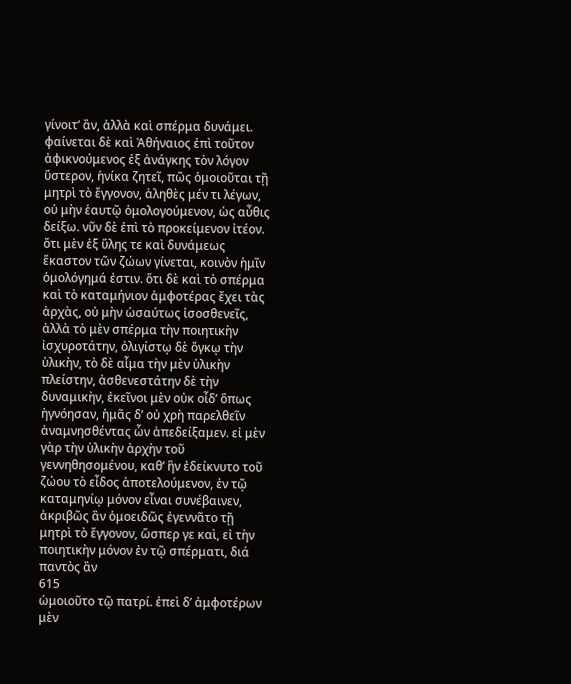γίνοιτ’ ἂν, ἀλλὰ καὶ σπέρμα δυνάμει. φαίνεται δὲ καὶ Ἀθήναιος ἐπὶ τοῦτον ἀφικνούμενος ἐξ ἀνάγκης τὸν λόγον ὕστερον, ἡνίκα ζητεῖ, πῶς ὁμοιοῦται τῇ μητρὶ τὸ ἔγγονον, ἀληθὲς μέν τι λέγων, οὐ μὴν ἑαυτῷ ὁμολογούμενον, ὡς αὖθις δείξω. νῦν δὲ ἐπὶ τὸ προκείμενον ἰτέον. ὅτι μὲν ἐξ ὕλης τε καὶ δυνάμεως ἕκαστον τῶν ζώων γίνεται, κοινὸν ἡμῖν ὁμολόγημά ἐστιν. ὅτι δὲ καὶ τὸ σπέρμα καὶ τὸ καταμήνιον ἀμφοτέρας ἔχει τὰς ἀρχὰς, οὐ μὴν ὡσαύτως ἰσοσθενεῖς, ἀλλὰ τὸ μὲν σπέρμα τὴν ποιητικὴν ἰσχυροτάτην, ὀλιγίστῳ δὲ ὄγκῳ τὴν ὑλικὴν, τὸ δὲ αἷμα τὴν μὲν ὑλικὴν πλείστην, ἀσθενεστάτην δὲ τὴν δυναμικὴν, ἐκεῖνοι μὲν οὐκ οἶδ’ ὅπως ἠγνόησαν, ἡμᾶς δ’ οὐ χρὴ παρελθεῖν ἀναμνησθέντας ὧν ἀπεδείξαμεν. εἰ μὲν γὰρ τὴν ὑλικὴν ἀρχὴν τοῦ γεννηθησομένου, καθ’ ἣν ἐδείκνυτο τοῦ ζώου τὸ εἶδος ἀποτελούμενον, ἐν τῷ καταμηνίῳ μόνον εἶναι συνέβαινεν, ἀκριβῶς ἂν ὁμοειδῶς ἐγεννᾶτο τῇ μητρὶ τὸ ἔγγονον, ὥσπερ γε καὶ, εἰ τὴν ποιητικὴν μόνον ἐν τῷ σπέρματι, διά παντὸς ἂν
615
ὡμοιοῦτο τῷ πατρί. ἐπεὶ δ’ ἀμφοτέρων μὲν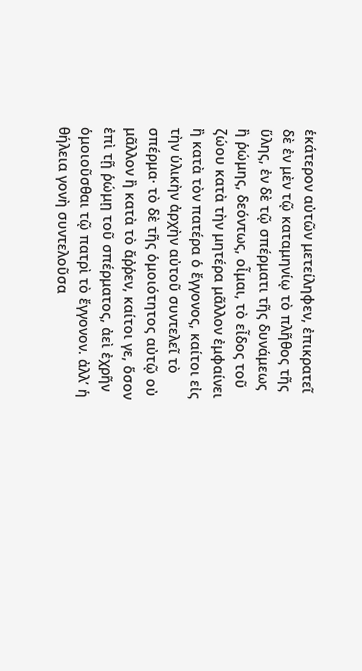ἑκάτερον αὐτῶν μετείληφεν, ἐπικρατεῖ δὲ ἐν μὲν τῷ καταμηνίῳ τὸ πλῆθος τῆς ὕλης, ἐν δὲ τῷ σπέρματι τῆς δυνάμεως ἢ ῥώμης, δεόντως, οἶμαι, τὸ εἶδος τοῦ ζώου κατὰ τὴν μητέρα μᾶλλον ἐμφαίνει ἢ κατὰ τὸν πατέρα ὁ ἔγγονος, καίτοι εἰς τὴν ὑλικὴν ἀρχὴν αὐτοῦ συντελεῖ τὸ σπέρμα· τὸ δὲ τῆς ὁμοιότητος αὐτῷ οὐ μᾶλλον ἢ κατὰ τὸ ἄῤῥεν, καίτοι γε, ὅσον ἐπὶ τῇ ῥώμῃ τοῦ σπέρματος, ἀεὶ ἐχρῆν ὁμοιοῦσθαι τῷ πατρὶ τὸ ἔγγονον. ἀλλ’ ἡ θήλεια γονὴ συντελοῦσα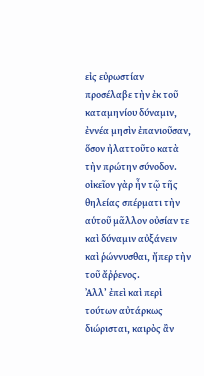εἰς εὐρωστίαν προσέλαβε τὴν ἐκ τοῦ καταμηνίου δύναμιν, ἐννέα μησὶν ἐπανιοῦσαν, ὅσον ἠλαττοῦτο κατὰ τὴν πρώτην σύνοδον. οἰκεῖον γὰρ ἦν τῷ τῆς θηλείας σπέρματι τὴν αὑτοῦ μᾶλλον οὐσίαν τε καὶ δύναμιν αὐξάνειν καὶ ῥώννυσθαι, ἤπερ τὴν τοῦ ἄῤῥενος.
Ἀλλ’ ἐπεὶ καὶ περὶ τούτων αὐτάρκως διώρισται, καιρὸς ἂν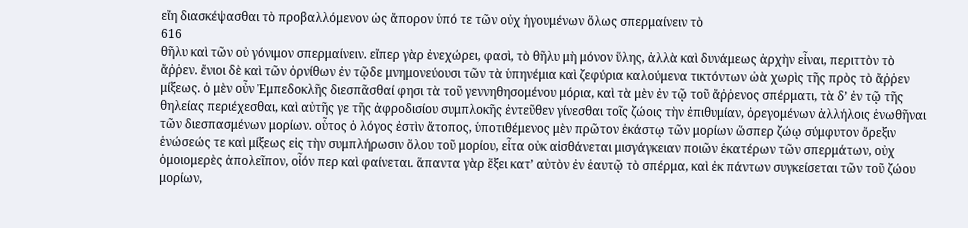εἴη διασκέψασθαι τὸ προβαλλόμενον ὡς ἄπορον ὑπό τε τῶν οὐχ ἡγουμένων ὅλως σπερμαίνειν τὸ
616
θῆλυ καὶ τῶν οὐ γόνιμον σπερμαίνειν. εἴπερ γὰρ ἐνεχώρει, φασὶ, τὸ θῆλυ μὴ μόνον ὕλης, ἀλλὰ καὶ δυνάμεως ἀρχὴν εἶναι, περιττὸν τὸ ἄῤῥεν. ἔνιοι δὲ καὶ τῶν ὀρνίθων ἐν τῷδε μνημονεύουσι τῶν τὰ ὑπηνέμια καὶ ζεφύρια καλούμενα τικτόντων ὠὰ χωρὶς τῆς πρὸς τὸ ἄῤῥεν μίξεως. ὁ μὲν οὖν Ἐμπεδοκλῆς διεσπᾶσθαί φησι τὰ τοῦ γεννηθησομένου μόρια, καὶ τὰ μὲν ἐν τῷ τοῦ ἄῤῥενος σπέρματι, τὰ δ’ ἐν τῷ τῆς θηλείας περιέχεσθαι, καὶ αὐτῆς γε τῆς ἀφροδισίου συμπλοκῆς ἐντεῦθεν γίνεσθαι τοῖς ζώοις τὴν ἐπιθυμίαν, ὀρεγομένων ἀλλήλοις ἑνωθῆναι τῶν διεσπασμένων μορίων. οὗτος ὁ λόγος ἐστὶν ἄτοπος, ὑποτιθέμενος μὲν πρῶτον ἑκάστῳ τῶν μορίων ὥσπερ ζώῳ σύμφυτον ὄρεξιν ἑνώσεώς τε καὶ μίξεως εἰς τὴν συμπλήρωσιν ὅλου τοῦ μορίου, εἶτα οὐκ αἰσθάνεται μισγάγκειαν ποιῶν ἑκατέρων τῶν σπερμάτων, οὐχ ὁμοιομερὲς ἀπολεῖπον, οἷόν περ καὶ φαίνεται. ἅπαντα γὰρ ἕξει κατ’ αὐτὸν ἐν ἑαυτῷ τὸ σπέρμα, καὶ ἐκ πάντων συγκείσεται τῶν τοῦ ζώου μορίων,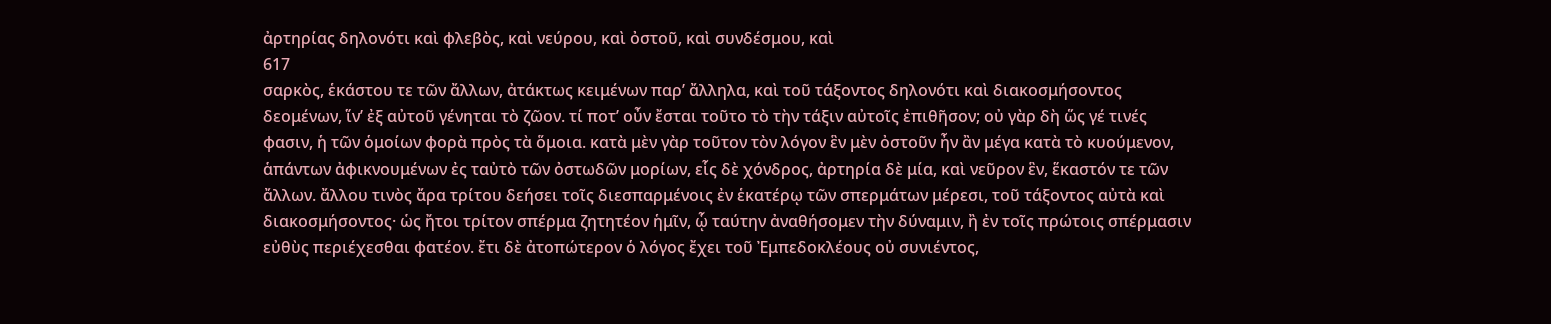ἀρτηρίας δηλονότι καὶ φλεβὸς, καὶ νεύρου, καὶ ὀστοῦ, καὶ συνδέσμου, καὶ
617
σαρκὸς, ἑκάστου τε τῶν ἄλλων, ἀτάκτως κειμένων παρ’ ἄλληλα, καὶ τοῦ τάξοντος δηλονότι καὶ διακοσμήσοντος δεομένων, ἵν’ ἐξ αὐτοῦ γένηται τὸ ζῶον. τί ποτ’ οὖν ἔσται τοῦτο τὸ τὴν τάξιν αὐτοῖς ἐπιθῆσον; οὐ γὰρ δὴ ὥς γέ τινές φασιν, ἡ τῶν ὁμοίων φορὰ πρὸς τὰ ὅμοια. κατὰ μὲν γὰρ τοῦτον τὸν λόγον ἓν μὲν ὀστοῦν ἦν ἂν μέγα κατὰ τὸ κυούμενον, ἁπάντων ἀφικνουμένων ἐς ταὐτὸ τῶν ὀστωδῶν μορίων, εἷς δὲ χόνδρος, ἀρτηρία δὲ μία, καὶ νεῦρον ἓν, ἕκαστόν τε τῶν ἄλλων. ἄλλου τινὸς ἄρα τρίτου δεήσει τοῖς διεσπαρμένοις ἐν ἑκατέρῳ τῶν σπερμάτων μέρεσι, τοῦ τάξοντος αὐτὰ καὶ διακοσμήσοντος· ὡς ἤτοι τρίτον σπέρμα ζητητέον ἡμῖν, ᾧ ταύτην ἀναθήσομεν τὴν δύναμιν, ἢ ἐν τοῖς πρώτοις σπέρμασιν εὐθὺς περιέχεσθαι φατέον. ἔτι δὲ ἀτοπώτερον ὁ λόγος ἔχει τοῦ Ἐμπεδοκλέους οὐ συνιέντος,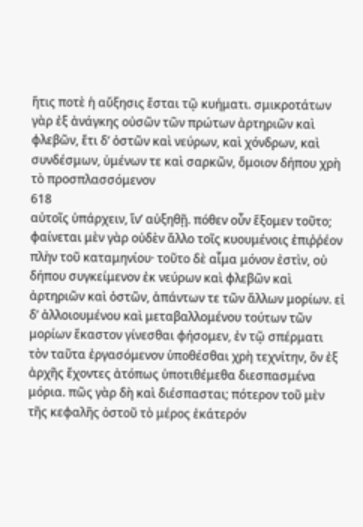ἥτις ποτὲ ἡ αὔξησις ἔσται τῷ κυήματι. σμικροτάτων γὰρ ἐξ ἀνάγκης οὐσῶν τῶν πρώτων ἀρτηριῶν καὶ φλεβῶν, ἔτι δ’ ὀστῶν καὶ νεύρων, καὶ χόνδρων, καὶ συνδέσμων, ὑμένων τε καὶ σαρκῶν, ὅμοιον δήπου χρὴ τὸ προσπλασσόμενον
618
αὐτοῖς ὑπάρχειν, ἵν’ αὐξηθῇ. πόθεν οὖν ἕξομεν τοῦτο; φαίνεται μὲν γὰρ οὐδὲν ἄλλο τοῖς κυουμένοις ἐπιῤῥέον πλὴν τοῦ καταμηνίου· τοῦτο δὲ αἷμα μόνον ἐστὶν, οὐ δήπου συγκείμενον ἐκ νεύρων καὶ φλεβῶν καὶ ἀρτηριῶν καὶ ὀστῶν, ἁπάντων τε τῶν ἄλλων μορίων. εἰ δ’ ἀλλοιουμένου καὶ μεταβαλλομένου τούτων τῶν μορίων ἕκαστον γίνεσθαι φήσομεν, ἐν τῷ σπέρματι τὸν ταῦτα ἐργασόμενον ὑποθέσθαι χρὴ τεχνίτην, ὃν ἐξ ἀρχῆς ἔχοντες ἀτόπως ὑποτιθέμεθα διεσπασμένα μόρια. πῶς γὰρ δὴ καὶ διέσπασται; πότερον τοῦ μὲν τῆς κεφαλῆς ὀστοῦ τὸ μέρος ἑκάτερόν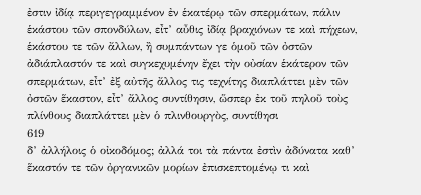ἐστιν ἰδίᾳ περιγεγραμμένον ἐν ἑκατέρῳ τῶν σπερμάτων, πάλιν ἑκάστου τῶν σπονδύλων, εἶτ’ αὖθις ἰδίᾳ βραχιόνων τε καὶ πήχεων, ἑκάστου τε τῶν ἄλλων, ἢ συμπάντων γε ὁμοῦ τῶν ὀστῶν ἀδιάπλαστόν τε καὶ συγκεχυμένην ἔχει τὴν οὐσίαν ἑκάτερον τῶν σπερμάτων, εἶτ’ ἐξ αὐτῆς ἄλλος τις τεχνίτης διαπλάττει μὲν τῶν ὀστῶν ἕκαστον, εἶτ’ ἄλλος συντίθησιν, ὥσπερ ἐκ τοῦ πηλοῦ τοὺς πλίνθους διαπλάττει μὲν ὁ πλινθουργὸς, συντίθησι
619
δ’ ἀλλήλοις ὁ οἰκοδόμος; ἀλλά τοι τὰ πάντα ἐστὶν ἀδύνατα καθ’ ἕκαστόν τε τῶν ὀργανικῶν μορίων ἐπισκεπτομένῳ τι καὶ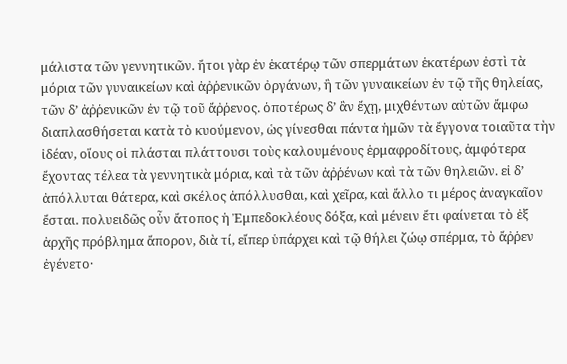μάλιστα τῶν γεννητικῶν. ἤτοι γὰρ ἐν ἑκατέρῳ τῶν σπερμάτων ἑκατέρων ἐστὶ τὰ μόρια τῶν γυναικείων καὶ ἀῤῥενικῶν ὀργάνων, ἢ τῶν γυναικείων ἐν τῷ τῆς θηλείας, τῶν δ’ ἀῤῥενικῶν ἐν τῷ τοῦ ἄῤῥενος. ὁποτέρως δ’ ἂν ἔχῃ, μιχθέντων αὐτῶν ἄμφω διαπλασθήσεται κατὰ τὸ κυούμενον, ὡς γίνεσθαι πάντα ἡμῶν τὰ ἔγγονα τοιαῦτα τὴν ἰδέαν, οἵους οἱ πλάσται πλάττουσι τοὺς καλουμένους ἑρμαφροδίτους, ἀμφότερα ἔχοντας τέλεα τὰ γεννητικὰ μόρια, καὶ τὰ τῶν ἀῤῥένων καὶ τὰ τῶν θηλειῶν. εἰ δ’ ἀπόλλυται θάτερα, καὶ σκέλος ἀπόλλυσθαι, καὶ χεῖρα, καὶ ἄλλο τι μέρος ἀναγκαῖον ἔσται. πολυειδῶς οὖν ἄτοπος ἡ Ἐμπεδοκλέους δόξα, καὶ μένειν ἔτι φαίνεται τὸ ἐξ ἀρχῆς πρόβλημα ἄπορον, διὰ τί, εἴπερ ὑπάρχει καὶ τῷ θήλει ζώῳ σπέρμα, τὸ ἄῤῥεν ἐγένετο·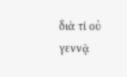διὰ τί οὐ γεννᾷ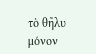τὸ θῆλυ μόνον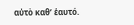αὐτὸ καθ’ ἑαυτό.